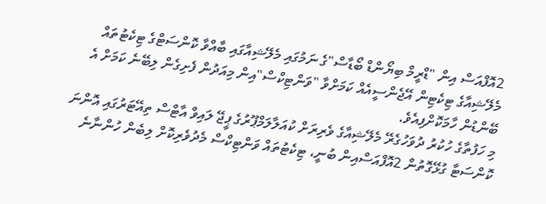2އޮފްއަސް އިން "ޑްރީމް ބިޔޯންޑް ބޯޑާސް"ގެ ނަމުގައި މެލޭޝިއާގައި ބާއްވާ ކޮންސަޓްގެ ޓިކެޓުތައް މެލޭޝިއާގެ ޓިކެޓިން އޭޖެންސީއެއް ކަމަށްވާ "ވަންޓިކްސް"އިން މިއަދުން ފެށިގެން ލިބޭނެ ކަމަށް އެ ބޭންޑުން ހާމަކޮށްފިއެވެ.
މި ހަފުތާގެ ހުކުރު ދުވަހުގެރޭ މެލޭޝިއާގެ ވެރިރަށް ކުއަލާލަމްޕޫރުގެ ޕީޖޭ ލައިވް އާޓްސް ތިއޭޓަރުގައި އޮންނަ ކޮންސަޓާ ގުޅޭގޮތުން 2އޮފްއަސްއިން ބުނީ، ޓިކެޓުތައް ވަންޓިކްސް މެދުވެރިކޮށް ލިބެން ހުންނާނެ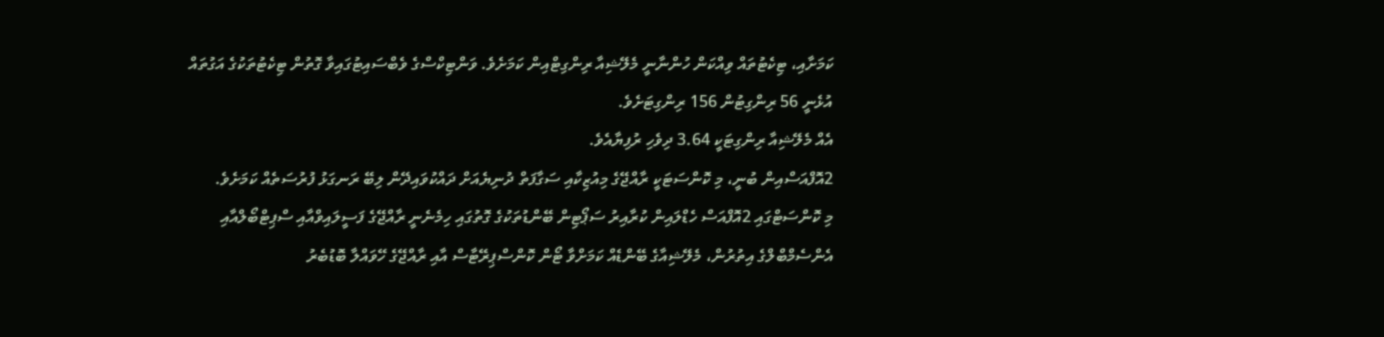ކަމަށާއި، ޓިކެޓުތައް ވިއްކަން ހުންނާނީ މެލޭޝިއާ ރިންގިޓްއިން ކަމަށެވެ. ވަންޓިކްސްގެ ވެބްސައިޓުގައިވާ ގޮތުން ޓިކެޓުތަކުގެ އަގުތައް އުޅެނީ 56 ރިންގިޓުން 156 ރިންގިޓަށެވެ.
އެއް މެލޭޝިއާ ރިންގިޓަކީ 3.64 ދިވެހި ރުފިޔާއެވެ.
2އޮފްއަސްއިން ބުނީ، މި ކޮންސަޓަކީ ރާއްޖޭގެ މިއުޒިކާއި ސަގާފަތް ދުނިޔެއަށް ދައްކުވައިދޭން ލިބޭ ރަނގަޅު ފުރުސަތެއް ކަމަށެވެ.
މި ކޮންސަޓްގައި 2އޮފްއަސް ހެޑްލައިން ކުރާއިރު ސަޕޯޓިން ބޭންޑުތަކުގެ ގޮތުގައި ހިމެނެނީ ރާއްޖޭގެ ފަސީލައިވްއާއި ސްޕިޓްބޯލްއާއި އެންސެމްބްލްގެ އިތުރުން، މެލޭޝިއާގެ ބޭންޑެއް ކަމަށްވާ ޓޯން ކޮންސްޕިރޭޓާސް އާއި ރާއްޖޭގެ ހޭވައްލާ ބޮޑުބެރު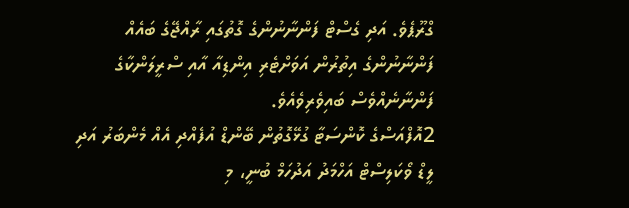ގްރޫޕެވެ. އަދި ގެސްޓް ފަންނާނުންގެ ގޮތުގައި ރާއްޖޭގެ ބައެއް ފަންނާނުންގެ އިތުރުން އަވަށްޓެރި އިންޑިއާ އާއި ސްރީލަންކާގެ ފަންނާނެއްވެސް ބައިވެރިވެއެވެ.
2އޮފްއަސްގެ ކޮންސަޓާ ގުޅޭގޮތުން ބޭންޑް އުފެއްދި އެއް މެންބަރު އަދި ލީޑް ވޯކަލިސްޓް އަހްމަދު އަދުހަމް ބުނީ، މި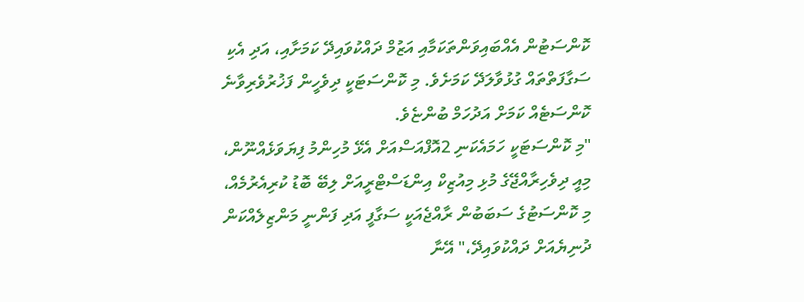ކޮންސަޓުން އެއްބައިވަންތަކަމާއި އަޒުމް ދައްކުވައިދޭ ކަމަށާއި، އަދި އެކި ސަގާފަތްތައް ގުޅުވާލަދޭ ކަމަށެވެ. މި ކޮންސަޓަކީ ދިވެހީން ފަޚުރުވެރިވާނެ ކޮންސަޓެއް ކަމަށް އަދުހަމް ބުންޏެވެ.
"މި ކޮންސަޓަކީ ހަމައެކަނި 2އޮފްއަސްއަށް އެޅޭ މުހިންމު ފިޔަވަޅެއްނޫން، މިއީ ދިވެހިރާއްޖޭގެ މުޅި މިއުޒިކް އިންޑަސްޓްރީއަށް ލިބޭ ބޮޑު ކުރިއެރުމެއް، މި ކޮންސަޓުގެ ސަބަބުން ރާއްޖެއަކީ ސަގާފީ އަދި ފަންނީ މަންޒިލެއްކަން ދުނިޔެއަށް ދައްކުވައިދޭ،" އޭނާ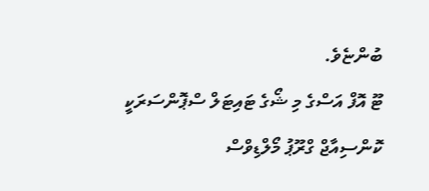ބުންޏެވެ.
ޓޫ އޮފް އަސްގެ މި ޝޯގެ ޓައިޓަލް ސްޕޮންސަރަކީ ކޮންސިއާޖް ގްރޫޕު މޯލްޑިވްސް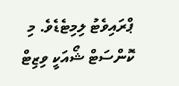ޕްރައިވެޓު ލިމިޓެޑެވެ. މި ކޮންސަޓް ޝޯއަކީ ވިޒިޓް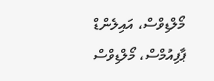މޯލްޑިވްސް، އައިލެންޑް ޕާފިއުމްސް، މޯލްޑިވްސް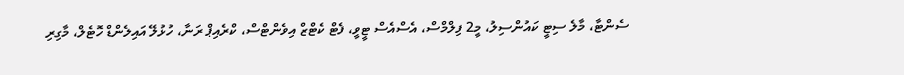ސެންޓާ، މާލެ ސިޓީ ކައުންސިލު، މީ2 ފިލްމްސް، އެސްއެސް ޓީވީ، ފެޓް ކެޓްޒް އިވެންޓްސް، ކްރެއިޕް ރަނާ، ހުޅުލޭ އައިލެންޑް ހޮޓެލް، މާގިރި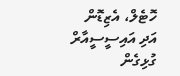ހޮޓެލް، އެޒިޑޮން އަދި އައިސީސީއާރް ގުޅިގެން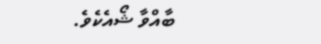ބާއްވާ ޝޯއެކެވެ.